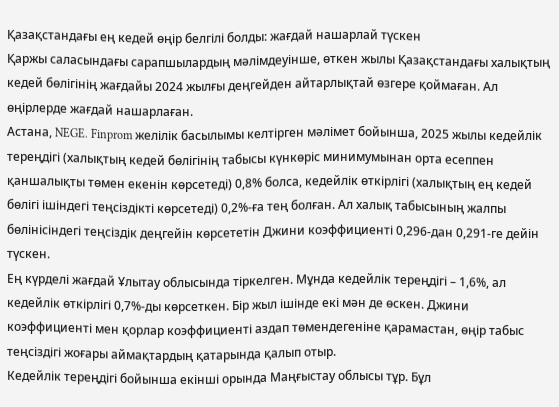Қазақстандағы ең кедей өңір белгілі болды: жағдай нашарлай түскен
Қаржы саласындағы сарапшылардың мәлімдеуінше, өткен жылы Қазақстандағы халықтың кедей бөлігінің жағдайы 2024 жылғы деңгейден айтарлықтай өзгере қоймаған. Ал өңірлерде жағдай нашарлаған.
Астана, NEGE. Finprom желілік басылымы келтірген мәлімет бойынша, 2025 жылы кедейлік тереңдігі (халықтың кедей бөлігінің табысы күнкөріс минимумынан орта есеппен қаншалықты төмен екенін көрсетеді) 0,8% болса, кедейлік өткірлігі (халықтың ең кедей бөлігі ішіндегі теңсіздікті көрсетеді) 0,2%-ға тең болған. Ал халық табысының жалпы бөлінісіндегі теңсіздік деңгейін көрсететін Джини коэффициенті 0,296-дан 0,291-ге дейін түскен.
Ең күрделі жағдай Ұлытау облысында тіркелген. Мұнда кедейлік тереңдігі – 1,6%, ал кедейлік өткірлігі 0,7%-ды көрсеткен. Бір жыл ішінде екі мән де өскен. Джини коэффициенті мен қорлар коэффициенті аздап төмендегеніне қарамастан, өңір табыс теңсіздігі жоғары аймақтардың қатарында қалып отыр.
Кедейлік тереңдігі бойынша екінші орында Маңғыстау облысы тұр. Бұл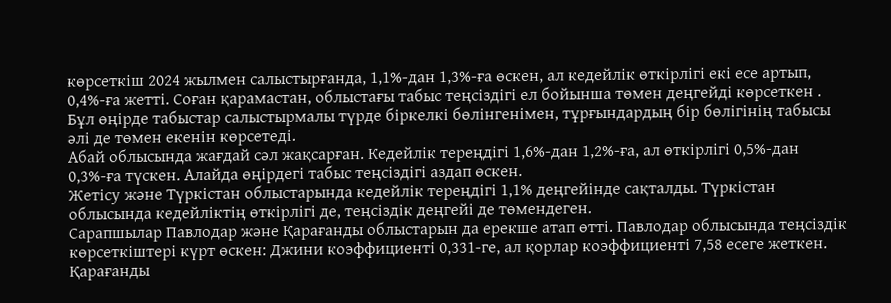көрсеткіш 2024 жылмен салыстырғанда, 1,1%-дан 1,3%-ға өскен, ал кедейлік өткірлігі екі есе артып, 0,4%-ға жетті. Соған қарамастан, облыстағы табыс теңсіздігі ел бойынша төмен деңгейді көрсеткен . Бұл өңірде табыстар салыстырмалы түрде біркелкі бөлінгенімен, тұрғындардың бір бөлігінің табысы әлі де төмен екенін көрсетеді.
Абай облысында жағдай сәл жақсарған. Кедейлік тереңдігі 1,6%-дан 1,2%-ға, ал өткірлігі 0,5%-дан 0,3%-ға түскен. Алайда өңірдегі табыс теңсіздігі аздап өскен.
Жетісу және Түркістан облыстарында кедейлік тереңдігі 1,1% деңгейінде сақталды. Түркістан облысында кедейліктің өткірлігі де, теңсіздік деңгейі де төмендеген.
Сарапшылар Павлодар және Қарағанды облыстарын да ерекше атап өтті. Павлодар облысында теңсіздік көрсеткіштері күрт өскен: Джини коэффициенті 0,331-ге, ал қорлар коэффициенті 7,58 есеге жеткен. Қарағанды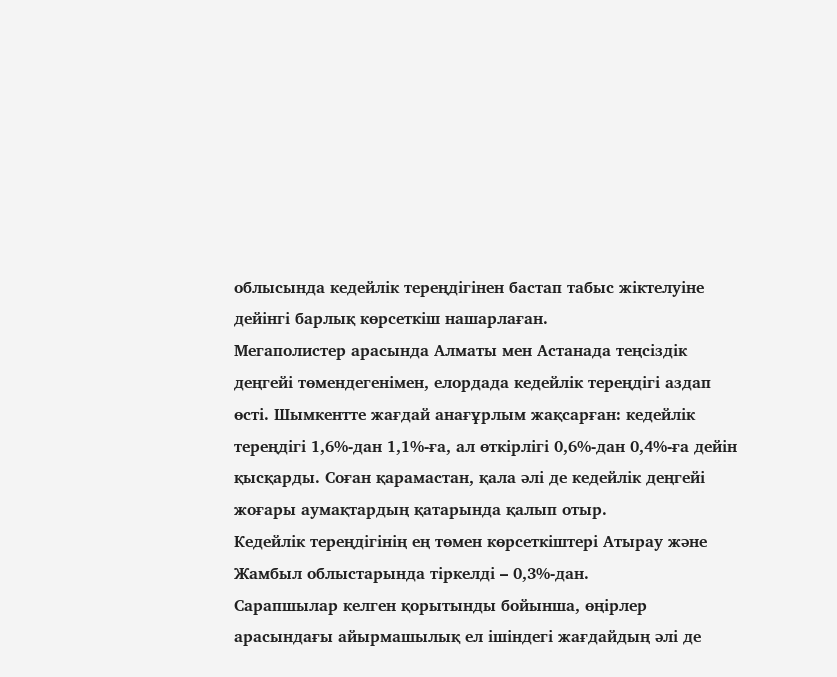облысында кедейлік тереңдігінен бастап табыс жіктелуіне дейінгі барлық көрсеткіш нашарлаған.
Мегаполистер арасында Алматы мен Астанада теңсіздік деңгейі төмендегенімен, елордада кедейлік тереңдігі аздап өсті. Шымкентте жағдай анағұрлым жақсарған: кедейлік тереңдігі 1,6%-дан 1,1%-ға, ал өткірлігі 0,6%-дан 0,4%-ға дейін қысқарды. Соған қарамастан, қала әлі де кедейлік деңгейі жоғары аумақтардың қатарында қалып отыр.
Кедейлік тереңдігінің ең төмен көрсеткіштері Атырау және Жамбыл облыстарында тіркелді – 0,3%-дан.
Сарапшылар келген қорытынды бойынша, өңірлер арасындағы айырмашылық ел ішіндегі жағдайдың әлі де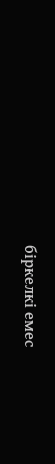біркелкі емес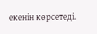екенін көрсетеді.